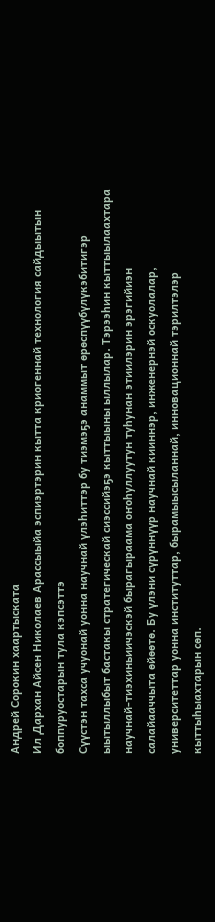Андрей Сорокин хаартыската
Ил Дархан Айсен Николаев Арассыыйа эспиэртэрин кытта криогеннай технология сайдыытын боппуруостарын тула кэпсэттэ
Сүүстэн тахса учуонай уонна научнай үлэһиттэр бу тиэмэҕэ анаммыт өрөспүүбүлүкэбитигэр ыытыллыбыт бастакы стратегическай сиэссийэҕэ кыттыыны ыллылар. Тэрээһин кыттыылаахтара научнай-тиэхиньиичэскэй бырагыраама оҥоһуллуутун туһунан этиилэрин эрэгийиэн салайааччыта өйөөтө. Бу үлэни сүрүннүүр научнай кииннэр, инженернэй оскуолалар, университеттар уонна институттар, бырамыысыланнай, инновационнай тэрилтэлэр кыттыһыахтарын сөп.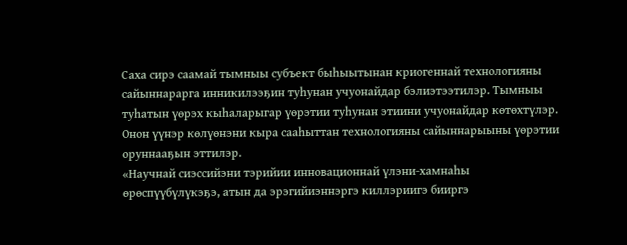Саха сирэ саамай тымныы субъект быһыытынан криогеннай технологияны сайыннарарга инникилээҕин туһунан учуонайдар бэлиэтээтилэр. Тымныы туһатын үөрэх кыһаларыгар үөрэтии туһунан этиини учуонайдар көтөхтүлэр. Онон үүнэр көлүөнэни кыра сааһыттан технологияны сайыннарыыны үөрэтии оруннааҕын эттилэр.
«Научнай сиэссийэни тэрийии инновационнай үлэни-хамнаһы өрөспүүбүлүкэҕэ, атын да эрэгийиэннэргэ киллэриигэ бииргэ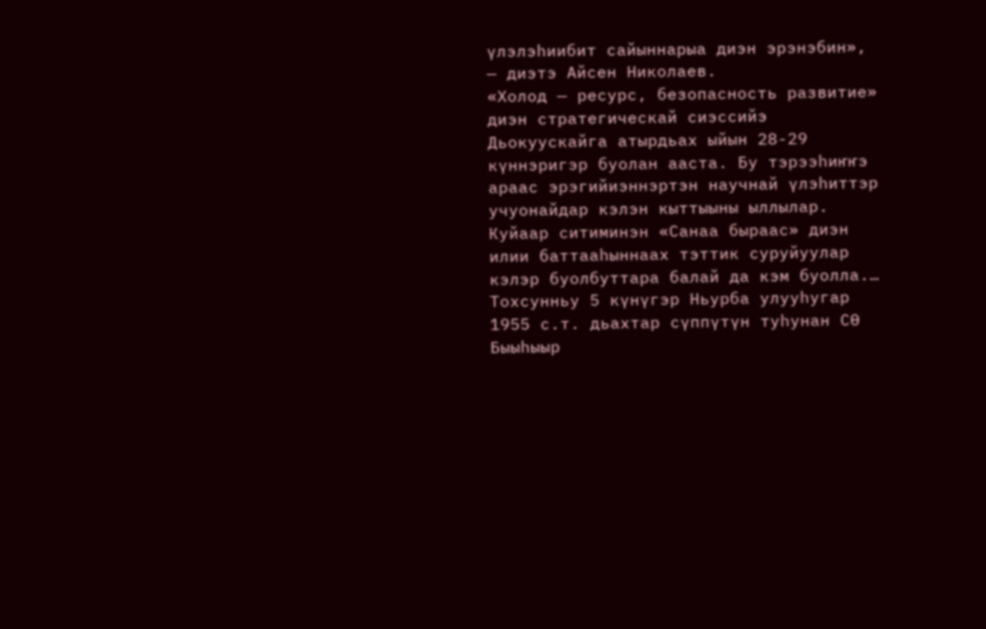үлэлэһиибит сайыннарыа диэн эрэнэбин», — диэтэ Айсен Николаев.
«Холод — ресурс, безопасность развитие» диэн стратегическай сиэссийэ Дьокуускайга атырдьах ыйын 28-29 күннэригэр буолан ааста. Бу тэрээһиҥҥэ араас эрэгийиэннэртэн научнай үлэһиттэр учуонайдар кэлэн кыттыыны ыллылар.
Куйаар ситиминэн «Санаа быраас» диэн илии баттааһыннаах тэттик суруйуулар кэлэр буолбуттара балай да кэм буолла.…
Тохсунньу 5 күнүгэр Ньурба улууһугар 1955 с.т. дьахтар сүппүтүн туһунан СӨ Быыһыыр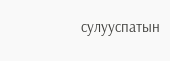сулууспатын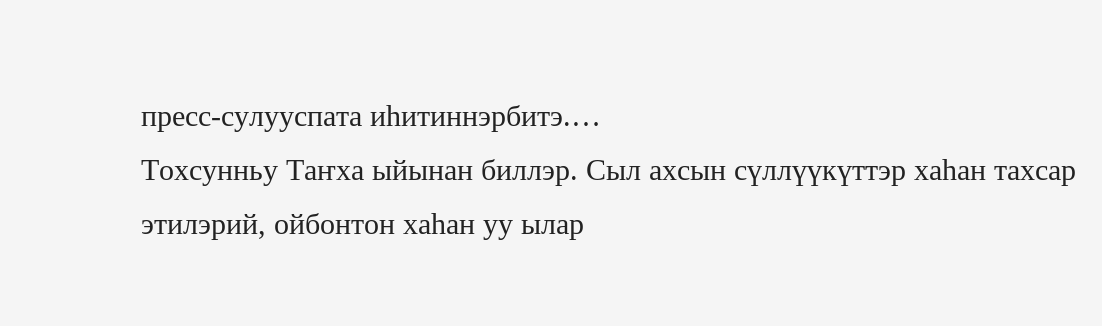пресс-сулууспата иһитиннэрбитэ.…
Тохсунньу Таҥха ыйынан биллэр. Сыл ахсын сүллүүкүттэр хаһан тахсар этилэрий, ойбонтон хаһан уу ылар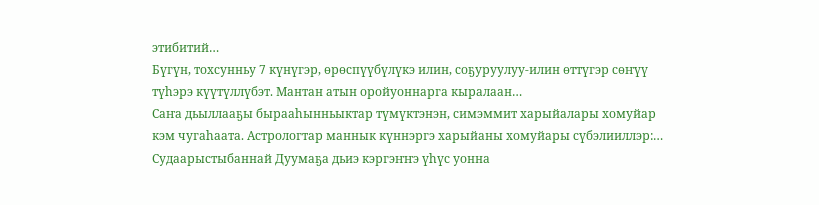этибитий…
Бүгүн, тохсунньу 7 күнүгэр, өрөспүүбүлүкэ илин, соҕуруулуу-илин өттүгэр сөҥүү түһэрэ күүтүллүбэт. Мантан атын оройуоннарга кыралаан…
Саҥа дьыллааҕы бырааһынньыктар түмүктэнэн, симэммит харыйалары хомуйар кэм чугаһаата. Астрологтар маннык күннэргэ харыйаны хомуйары сүбэлииллэр:…
Судаарыстыбаннай Дуумаҕа дьиэ кэргэҥҥэ үһүс уонна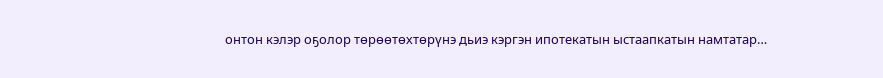онтон кэлэр оҕолор төрөөтөхтөрүнэ дьиэ кэргэн ипотекатын ыстаапкатын намтатар…